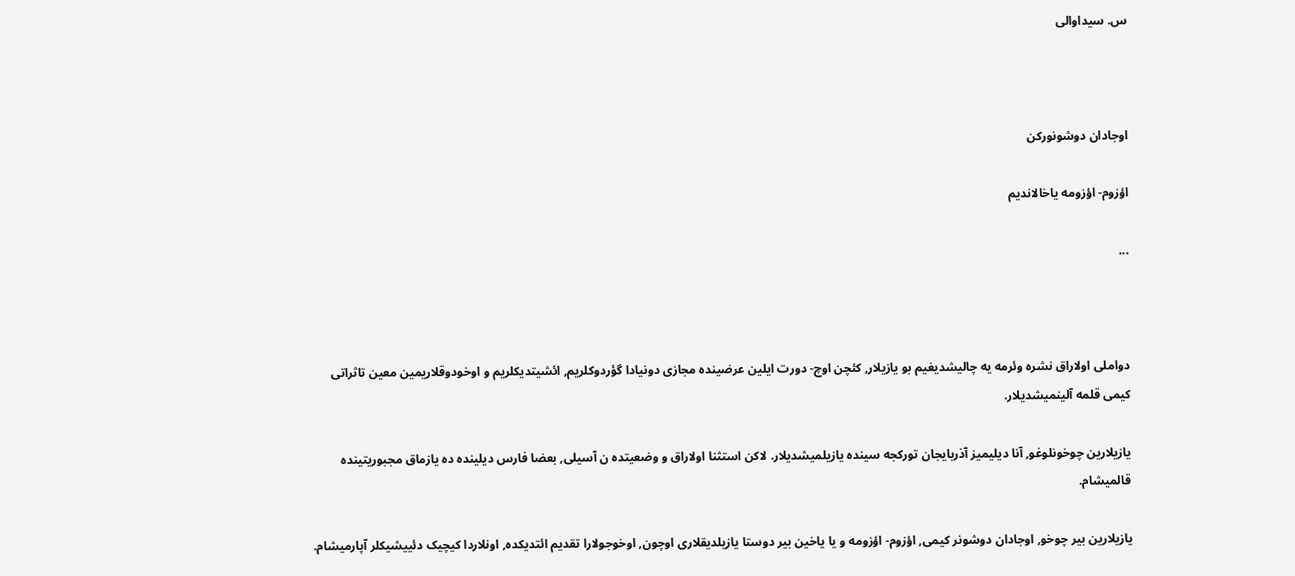س. سیداوالی



اوجادان دوشونورکن

اؤزوم- اؤزومه یاخالاندیم

...



دواملی اولاراق نشره وئرمه یه چالیشدیغیم بو یازیلار, کئچن اوچ- دورت ایلین عرضینده مجازی دونیادا گؤردوکلریم, ائشیتدیکلریم و اوخودوقلاریمین معین تاثراتی کیمی قلمه آلینمیشدیلار.

یازیلارین چوخونلوغو, آنا دیلیمیز آذربایجان تورکجه سینده یازیلمیشدیلار. لاکن استثنا اولاراق و وضعیتده ن آسیلی, بعضا فارس دیلینده ده یازماق مجبوریتینده قالمیشام.

یازیلارین بیر چوخو, اوجادان دوشونر کیمی, اؤزوم- اؤزومه و یا یاخین بیر دوستا یازیلدیقلاری اوچون, اوخوجولارا تقدیم ائتدیکده, اونلاردا کیچیک دئییشیکلر آپارمیشام.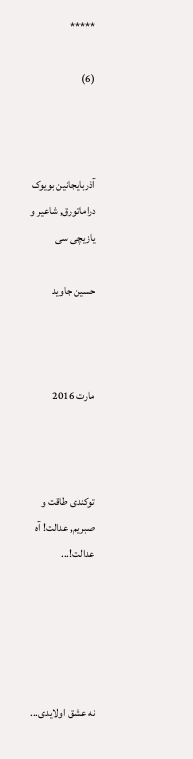*****

(6)



آذربایجانین بویوک دراماتورق, شاعیر و یازیچی سی

حسین جاوید



مارت 2016



توکندی طاقت و صبریم, عدالت! آه عدالت!...





نه عشق اولایدی...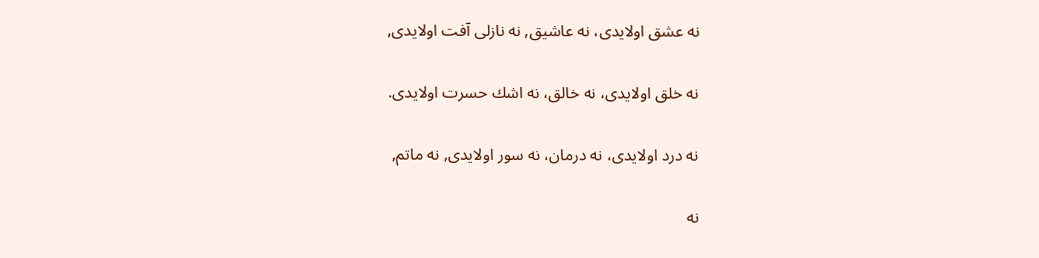نه عشق اولایدی، نه عاشیق, نه نازلی آفت اولایدی,

نه خلق اولایدی، نه خالق، نه اشك حسرت اولایدی.

نه درد اولایدی، نه درمان، نه سور اولایدی, نه ماتم,

نه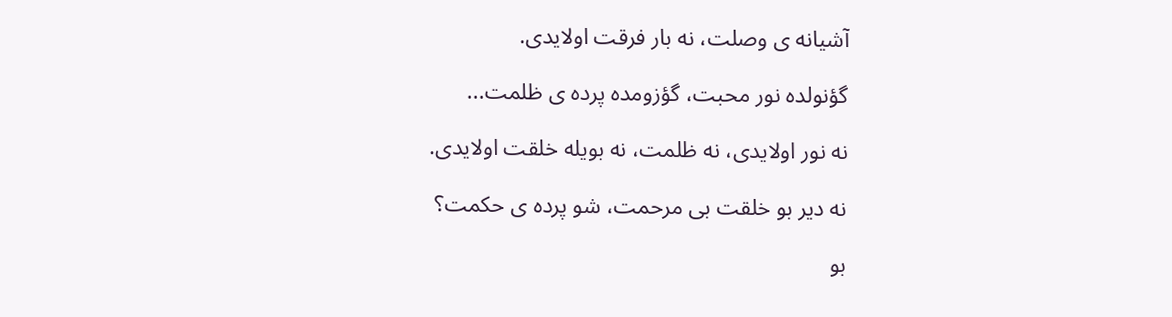آشیانه ی وصلت، نه بار فرقت اولایدی.

گؤنولده نور محبت، گؤزومده پرده ی ظلمت...

نه نور اولایدی، نه ظلمت، نه بویله خلقت اولایدی.

نه دیر بو خلقت بی مرحمت، شو پرده ی حكمت؟

بو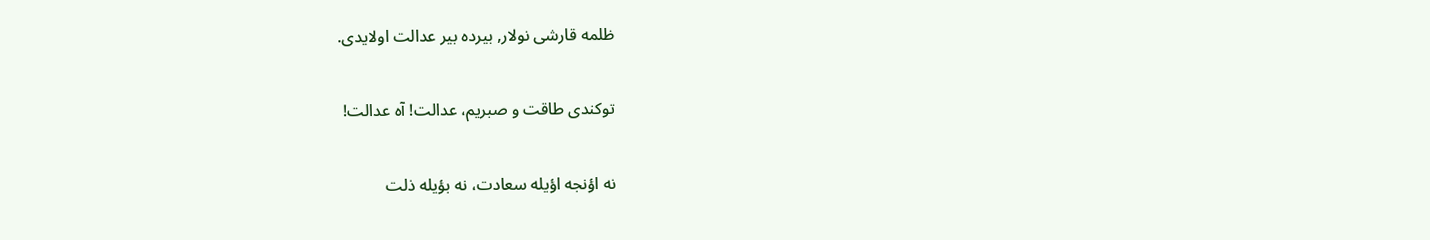ظلمه قارشی نولار, بیرده بیر عدالت اولایدی.

توكندی طاقت و صبریم، عدالت! آه عدالت!

نه اؤنجه اؤیله سعادت، نه بؤیله ذلت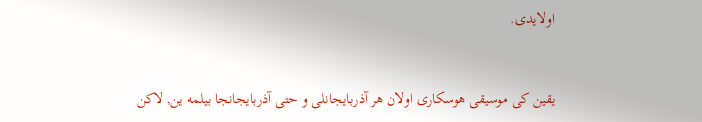اولایدی.



یقین کی موسیقی هوسکاری اولان هر آذربایجانلی و حتی آذربایجانجا بیلمه ین, لاکن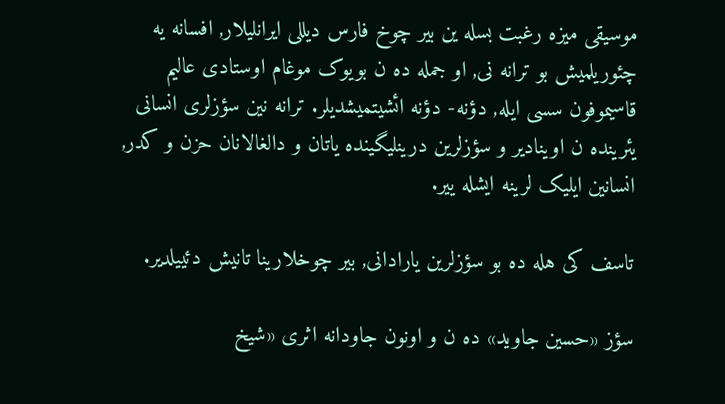موسیقی میزه رغبت بسله ین بیر چوخ فارس دیللی ایرانلیلار, افسانه یه چئوریلمیش بو ترانه نی, او جمله ده ن بویوک موغام اوستادی عالیم قاسیموفون سسی ایله, دؤنه- دؤنه ائشیتمیشدیلر. ترانه نین سؤزلری انسانی یئرینده ن اوینادیر و سؤزلرین درینلیگینده یاتان و دالغالانان حزن و کدر, انسانین ایلیک لرینه ایشله ییر.

تاسف کی هله ده بو سؤزلرین یارادانی, بیر چوخلارینا تانیش دئییلدیر.

سؤز «حسین جاوید» ده ن و اونون جاودانه اثری «شیخ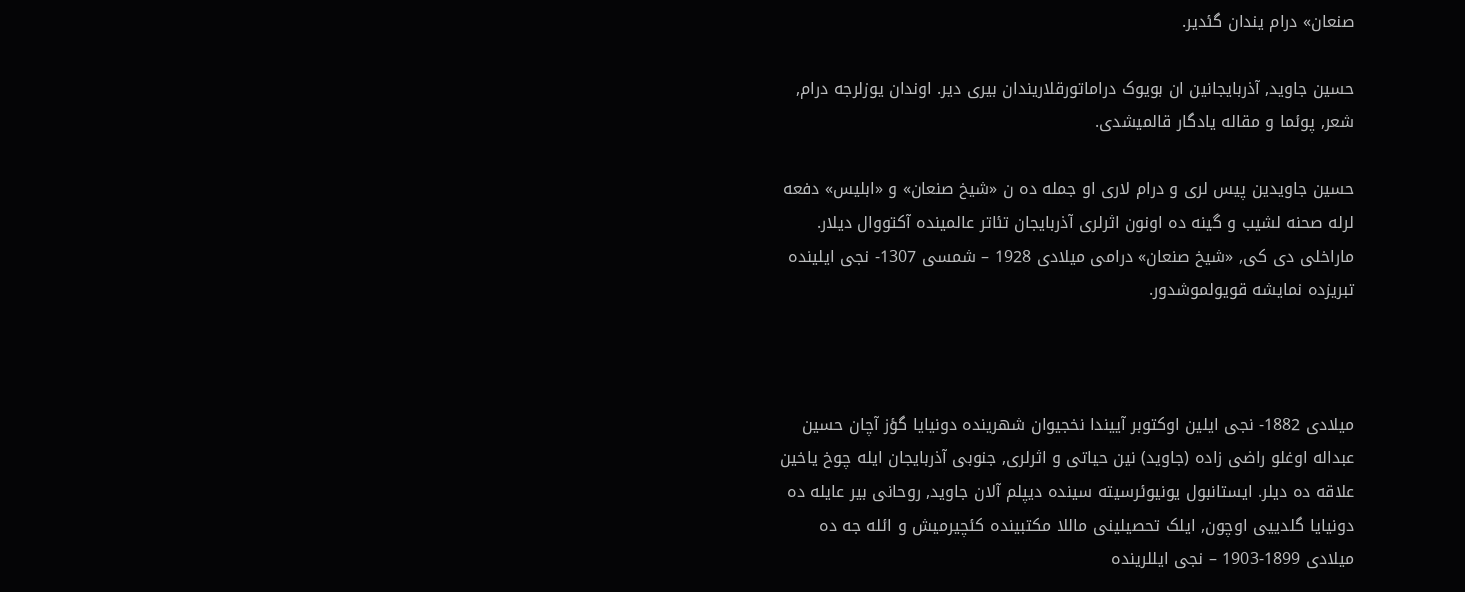صنعان» درام یندان گئدیر.

حسین جاوید, آذربایجانین ان بویوک دراماتورقلاریندان بیری دیر. اوندان یوزلرجه درام, شعر, پوئما و مقاله یادگار قالمیشدی.

حسین جاویدین پیس لری و درام لاری او جمله ده ن «شیخ صنعان» و «ابلیس» دفعه لرله صحنه لشیب و گینه ده اونون اثرلری آذربایجان تئاتر عالمینده آکتووال دیلار. ماراخلی دی کی, «شیخ صنعان» درامی میلادی 1928 – شمسی 1307- نجی ایلینده تبریزده نمایشه قویولموشدور.



میلادی 1882- نجی ایلین اوکتوبر آییندا نخجیوان شهرینده دونیایا گؤز آچان حسین عبداله اوغلو راضی زاده (جاوید) نین حیاتی و اثرلری, جنوبی آذربایجان ایله چوخ یاخین علاقه ده دیلر. ایستانبول یونیوئرسیته سینده دیپلم آلان جاوید, روحانی بیر عایله ده دونیایا گلدییی اوچون, ایلک تحصیلینی ماللا مکتبینده کئچیرمیش و ائله جه ده میلادی 1899-1903 – نجی ایللرینده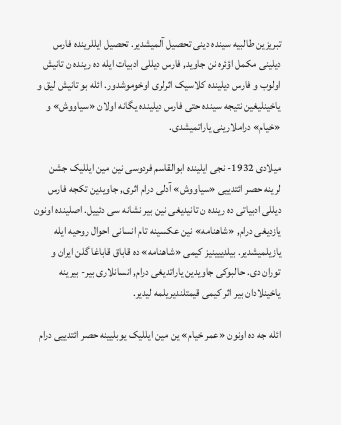تبریزین طالبیه سینده دینی تحصیل آلمیشدیر. تحصیل ایللرینده فارس دیلینی مکمل اؤئره نن جاوید, فارس دیللی ادبیات ایله ده رینده ن تانیش اولوب و فارس دیلینده کلاسیک اثرلری اوخوموشدور. ائله بو تانیش لیق و یاخینلیغین نتیجه سینده حتی فارس دیلینده یگانه اولان «سیاووش» و «خیام» دراملارینی یاراتمیشدی.

میلادی 1932- نجی ایلینده ابوالقاسم فردوسی نین مین ایللیک جشن لرینه حصر ائتدییی «سیاووش» آدلی درام اثری, جاویدین تکجه فارس دیللی ادبیاتی ده رینده ن تانیدیغی نین بیر نشانه سی دئییل. اصلینده اونون یازدیغی درام, «شاهنامه» نین عکسینه تام انسانی احوال روحیه ایله یازیلمیشدیر. بیلدییینیز کیمی «شاهنامه» ده قاباق قاباغا گلن ایران و توران دی. حالبوکی جاویدین یاراتدیغی درام, انسانلاری بیر- بیرینه یاخینلادان بیر اثر کیمی قیمتلندیریلمه لیدیر.

ائله جه ده اونون «عمر خیام» ین مین ایللیک یوبلیینه حصر ائتدییی درام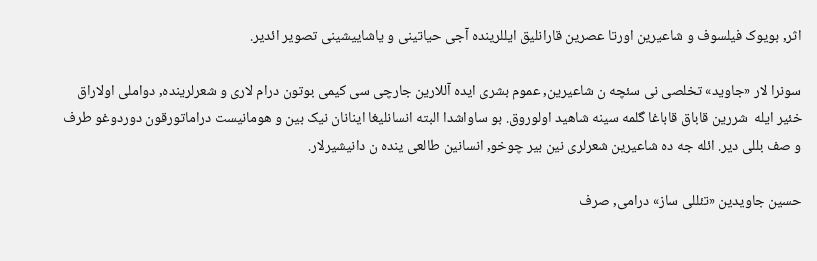اثر, بویوک فیلسوف و شاعیرین اورتا عصرین قارانلیق ایللرینده آجی حیاتینی و یاشاییشینی تصویر ائدیر.

سونرا لار «جاوید» تخلصی نی سئچه ن شاعیرین, عموم بشری ایده آللارین جارچی سی کیمی بوتون درام لاری و شعرلرینده, دواملی اولاراق خئیر ایله  شررین قاباق قاباغا گلمه سینه شاهید اولوروق. بو ساواشدا البته انسانلیغا اینانان نیک بین و هومانیست دراماتورقون دوردوغو طرف و صف بللی دیر. ائله جه ده شاعیرین شعرلری نین بیر چوخو, انسانین طالعی ینده ن دانیشیرلار.

حسین جاویدین «تئللی ساز» درامی, صرف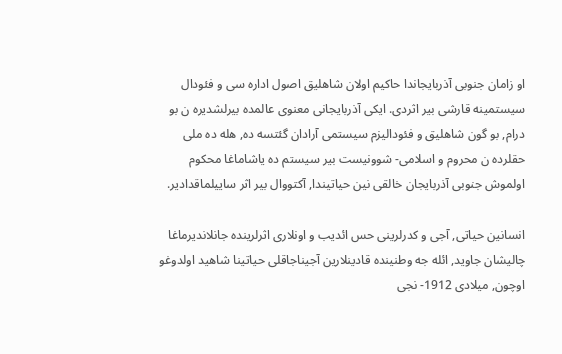او زامان جنوبی آذربایجاندا حاکیم اولان شاهلیق اصول اداره سی و فئودال سیستمینه قارشی بیر اثردی. ایکی آذربایجانی معنوی عالمده بیرلشدیره ن بو درام, بو گون شاهلیق و فئودالیزم سیستمی آرادان گئتسه ده, هله ده ملی حقلرده ن محروم و اسلامی- شوونیست بیر سیستم ده یاشاماغا محکوم اولموش جنوبی آذربایجان خالقی نین حیاتیندا, آکتووال بیر اثر ساییلماقدادیر.

انسانین حیاتی, آجی و کدرلرینی حس ائدیب و اونلاری اثرلرینده جانلاندیرماغا چالیشان جاوید, ائله جه وطنینده قادینلارین آجیناجاقلی حیاتینا شاهید اولدوغو اوچون, میلادی 1912- نجی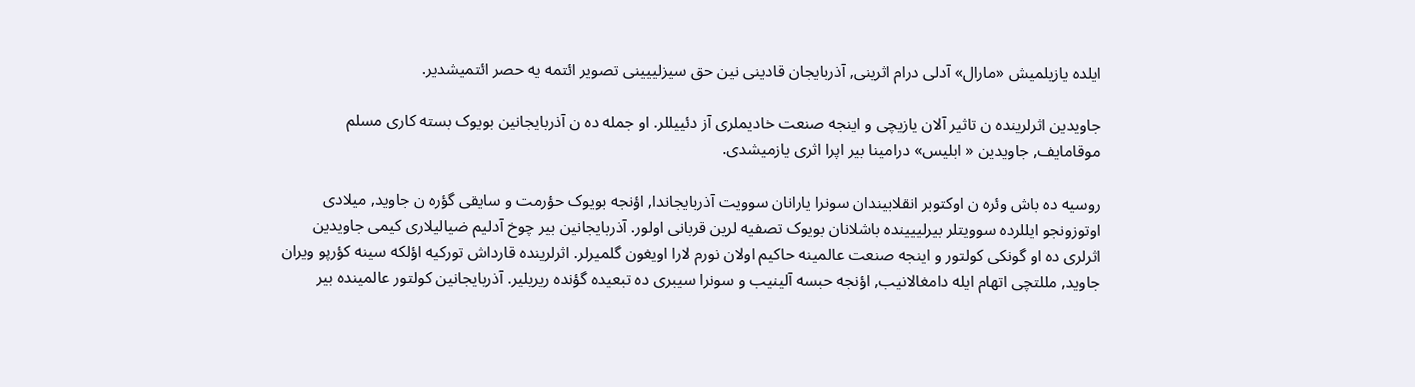ایلده یازیلمیش «مارال» آدلی درام اثرینی, آذربایجان قادینی نین حق سیزلییینی تصویر ائتمه یه حصر ائتمیشدیر.

جاویدین اثرلرینده ن تاثیر آلان یازیچی و اینجه صنعت خادیملری آز دئییللر. او جمله ده ن آذربایجانین بویوک بسته کاری مسلم موقامایف, جاویدین « ابلیس» درامینا بیر اپرا اثری یازمیشدی.

روسیه ده باش وئره ن اوکتوبر انقلابیندان سونرا یارانان سوویت آذربایجاندا, اؤنجه بویوک حؤرمت و سایقی گؤره ن جاوید, میلادی اوتوزونجو ایللرده سوویتلر بیرلییینده باشلانان بویوک تصفیه لرین قربانی اولور. آذربایجانین بیر چوخ آدلیم ضیالیلاری کیمی جاویدین اثرلری ده او گونکی کولتور و اینجه صنعت عالمینه حاکیم اولان نورم لارا اویغون گلمیرلر. اثرلرینده قارداش تورکیه اؤلکه سینه کؤرپو ویران جاوید, مللتچی اتهام ایله دامغالانیب, اؤنجه حبسه آلینیب و سونرا سیبری ده تبعیده گؤنده ریریلیر. آذربایجانین کولتور عالمینده بیر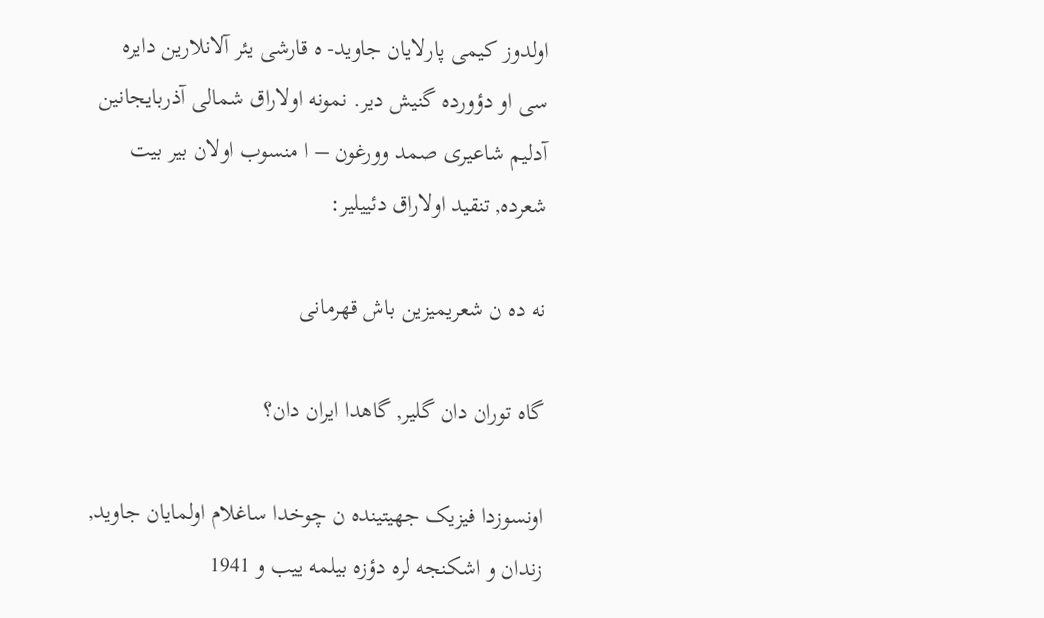اولدوز کیمی پارلایان جاوید- ه قارشی یئر آلانلارین دایره سی او دؤورده گنیش دیر. نمونه اولاراق شمالی آذربایجانین آدلیم شاعیری صمد وورغون – ا منسوب اولان بیر بیت شعرده, تنقید اولاراق دئییلیر:

نه ده ن شعریمیزین باش قهرمانی

گاه توران دان گلیر, گاهدا ایران دان؟

اونسوزدا فیزیک جهیتینده ن چوخدا ساغلام اولمایان جاوید, زندان و اشکنجه لره دؤزه بیلمه ییب و 1941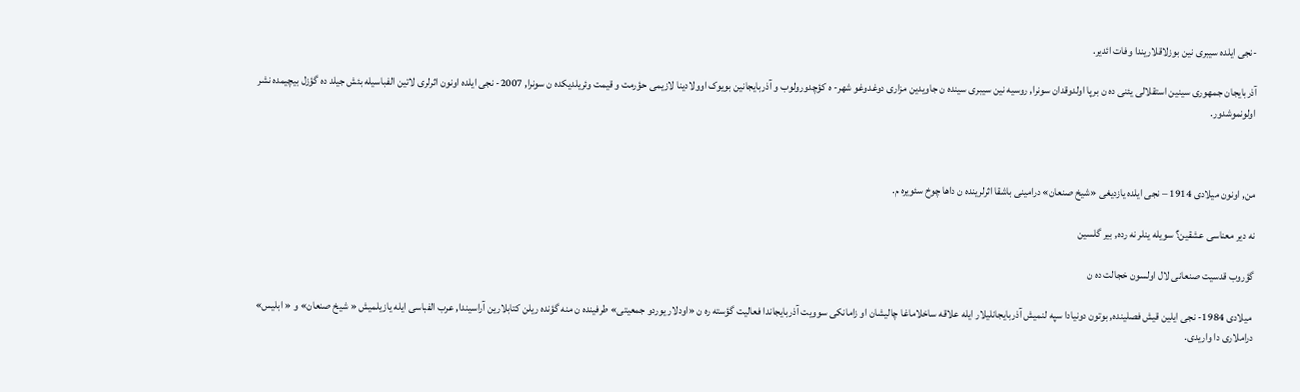-نجی ایلده سیبری نین بوزلاقلاریندا وفات ائدیر.

آذربایجان جمهوری سینین استقلالی یئنی ده ن برپا اولدوقدان سونرا, روسیه نین سیبری سینده ن جاویدین مزاری دوغدوغو شهر- ه کؤچدورولوب و آذربایجانین بویوک اوولادینا لازیمی حؤرمت و قیمت وئریلدیکده ن سونرا, 2007- نجی ایلده اونون اثرلری لاتین الفباسیله بئش جیلد ده گؤزل بیچیمده نشر اولونموشدور.



من, اونون میلادی 1914 – نجی ایلده یازدیغی «شیخ صنعان» درامینی باشقا اثرلرینده ن داها چوخ سئویره م.

نه دیر معناسی عشقین؟ سویله ینلر نه رده, بیر گلسین

گؤروب قدسیت صنعانی لال اولسون خجالت ده ن

 میلادی 1984- نجی ایلین قیش فصلینده, بوتون دونیادا سپه لنمیش آذربایجانلیلار ایله علاقه ساخلاماغا چالیشان او زامانکی سوویت آذربایجاندا فعالیت گؤسته ره ن «اودلار یوردو جمعیتی» طرفینده ن منه گؤنده ریلن کتابلارین آراسیندا, عرب الفباسی ایله یازیلمیش « شیخ صنعان» و « ابلیس» دراملاری دا واریدی.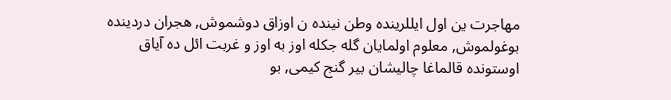مهاجرت ین اول ایللرینده وطن نینده ن اوزاق دوشموش, هجران دردینده بوغولموش, معلوم اولمایان گله جکله اوز به اوز و غربت ائل ده آیاق اوستونده قالماغا چالیشان بیر گنج کیمی, بو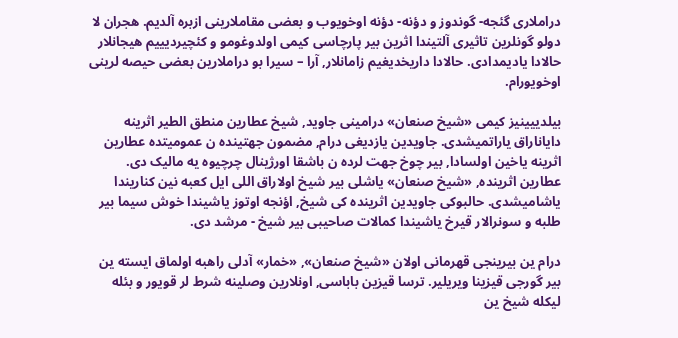دراملاری گئجه- گوندوز و دؤنه- دؤنه اوخویوب و بعضی مقاملارینی ازبره آلدیم. هجران لا دولو گونلرین تاثیری آلتیندا اثرین بیر پارچاسی کیمی اولدوغومو و کئچیردیییم هیجانلار حالادا یادیمدادی. حالادا داریخدیغیم زامانلار, آرا – سیرا بو دراملارین بعضی حیصه لرینی اوخویورام.

بیلدییینیز کیمی «شیخ صنعان» درامینی جاوید, شیخ عطارین منطق الطیر اثرینه دایاناراق یاراتمیشدی. جاویدین یازدیغی درام, مضمون جهتینده ن عمومیتده عطارین اثرینه یاخین اولسادا, بیر چوخ جهت لرده ن باشقا اورژینال چرچیوه یه مالیک دی. عطارین اثرینده, «شیخ صنعان» یاشلی بیر شیخ اولاراق اللی ایل کعبه نین کناریندا یاشامیشدی. حالبوکی جاویدین اثرینده کی شیخ, اؤنجه اوتوز یاشیندا خوش سیما بیر طلبه و سونرالار قیرخ یاشیندا کمالات صاحیبی بیر شیخ - مرشد دی.

درام ین بیرینجی قهرمانی اولان «شیخ صنعان», «خمار» آدلی راهبه اولماق ایسته ین بیر گورجی قیزینا ویریلیر. ترسا قیزین باباسی, اونلارین وصلینه شرط لر قویور و بئله لیکله شیخ ین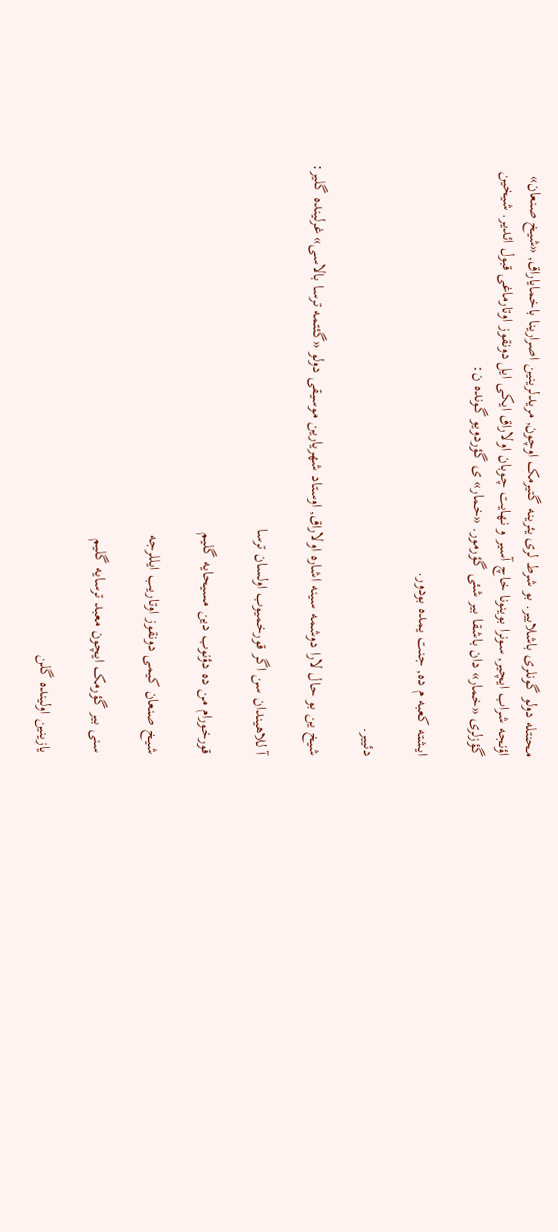محنتله دولو گونلری باشلاییر. بو شرط لری یئرینه گتیرمک اوچون, مریدلرینین اصرارینا باخمایاراق, «شیخ صنعان» اؤنجه شراب ایچیر, سونرا بوینونا خاچ آسیر و نهایت چوبان اولاراق ایکی ایل دونقوز اوتارماغی قبول ائدیر. شیخین گؤزلری «خمار» دان باشقا بیر شئی گؤرمور. «خمار» ی گؤردویو گونده ن:

ایشته کعبه م ده, جنت یمده بودور.

دئییر.

شیخ ین بو حال لارا دوشمه سینه اشاره اولاراق, اوستاد شهریارین موسیقی دولو «گئتمه ترسا بالاسی» غرلینده گلیر:

آ للاهیندان سن اگر قورخمیوب اولسان ترسا

قورخورام من ده دؤنوب دین مسیحایه گلیم

شیخ صنعان کیمی دونقوز اوتاریب ایللرجه

سنی بیر گؤرمک ایچون معبد ترسایه گلیم

یازینین اولینده گلن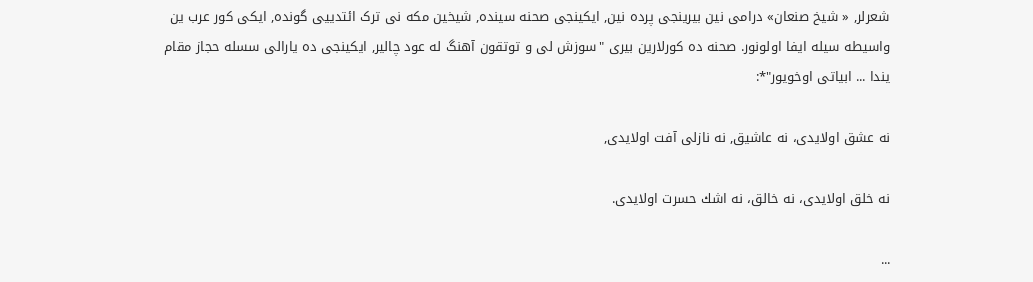شعرلر, « شیخ صنعان» درامی نین بیرینجی پرده نین, ایکینجی صحنه سینده, شیخین مکه نی ترک ائتدییی گونده, ایکی کور عرب ین واسیطه سیله ایفا اولونور. صحنه ده کورلارین بیری "سوزش لی و توتقون آهنگ له عود چالیر, ایکینجی ده یارالی سسله حجاز مقام یندا ... ابیاتی اوخویور"*:

نه عشق اولایدی، نه عاشیق, نه نازلی آفت اولایدی,

نه خلق اولایدی، نه خالق، نه اشك حسرت اولایدی.

...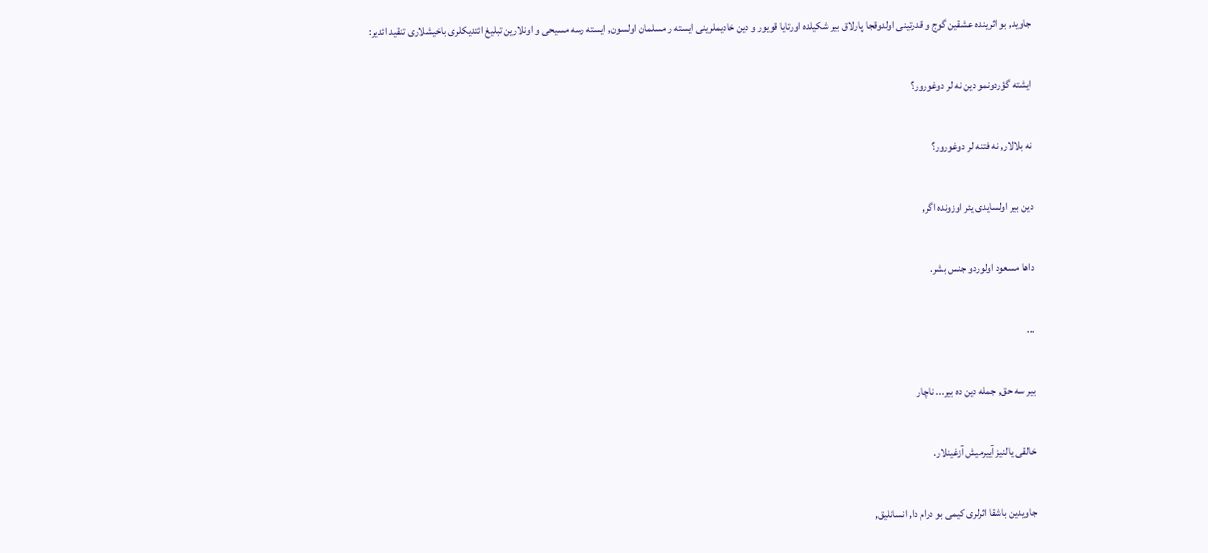جاوید, بو اثرینده عشقین گوج و قدرتینی اولدوقجا پارلاق بیر شکیلده اورتایا قویور و دین خادیملرینی ایسته ر مسلمان اولسون, ایسته رسه مسیحی و اونلارین تبلیغ ائتدیکلری باخیشلاری تنقید ائدیر:

ایشته گؤردونمو دین نه لر دوغورور؟

نه بلالار, نه فتنه لر دوغورور؟

دین بیر اولسایدی یئر اوزونده اگر,

داها مسعود اولوردو جنس بشر.

...

بیر سه حق, جمله دین ده بیر... ناچار

خالقی یالنیز آییرمیش آزغینلار.

جاویدین باشقا اثرلری کیمی بو درام دا, انسانلیق,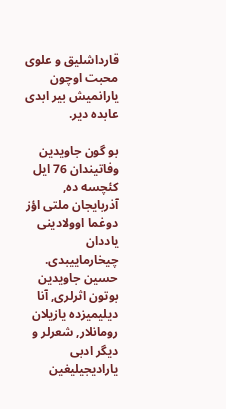قارداشلیق و علوی محبت اوچون یارانمیش بیر ابدی عابده دیر.

بو گون جاویدین وفاتیندان 76 ایل کئچسه ده, آذربایجان ملتی اؤز دوغما اوولادینی یاددان چیخارماییبدی. حسین جاویدین بوتون اثرلری, آنا دیلیمیزده یازیلان رومانلار, شعرلر و دیگر ادبی یارادیجیلیغین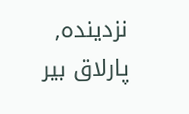نزدینده, پارلاق بیر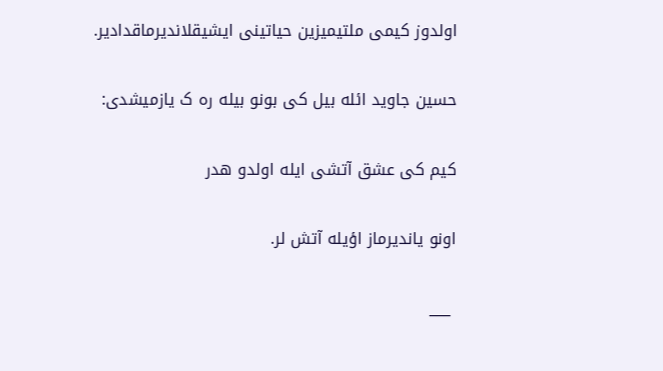اولدوز کیمی ملتیمیزین حیاتینی ایشیقلاندیرماقدادیر.

حسین جاوید ائله بیل کی بونو بیله ره ک یازمیشدی:

کیم کی عشق آتشی ایله اولدو هدر

اونو یاندیرماز اؤیله آتش لر.

 ___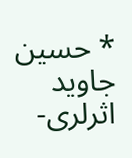* حسین جاوید اثرلری-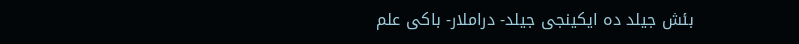بئش جیلد ده ایکینجی جیلد- دراملار- باکی علم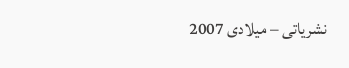نشریاتی – میلادی 2007